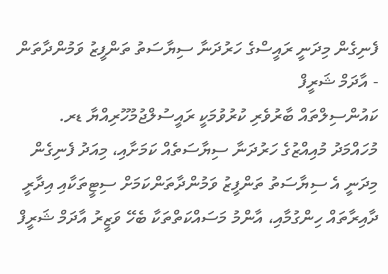ފެނިގެން މިދަނީ ރައީސްގެ ހަރުދަނާ ސިޔާސަތު ތަންފީޒު ވަމުންދާތަން - އާދަމް ޝަރީފް
ކައުންސިލްތައް ބާރުވެރި ކުރުވުމަކީ ރައީސުލްޖުމުހޫރިއްޔާ ޑރ. މުހައްމަދު މުއިއްޒުގެ ހަރުދަނާ ސިޔާސަތެއް ކަމަށާއި، މިއަދު ފެނިގެން މިދަނީ އެ ސިޔާސަތު ތަންފީޒު ވަމުންދާތަންކަމަށް ސިޓީތަކާއި އިދާރީ ދާއިރާތައް ހިންގުމާއި، އާންމު މަސައްކަތްތަކާ ބެހޭ ވަޒީރު އާދަމް ޝަރީފް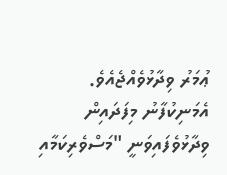ޢުމަރު ވިދާޅުވެއްޖެއެވެ.
އެމަނިކުފާނު މިފަދައިން ވިދާޅުވެފައިވަނީ "މަސްވެރިކަމާއި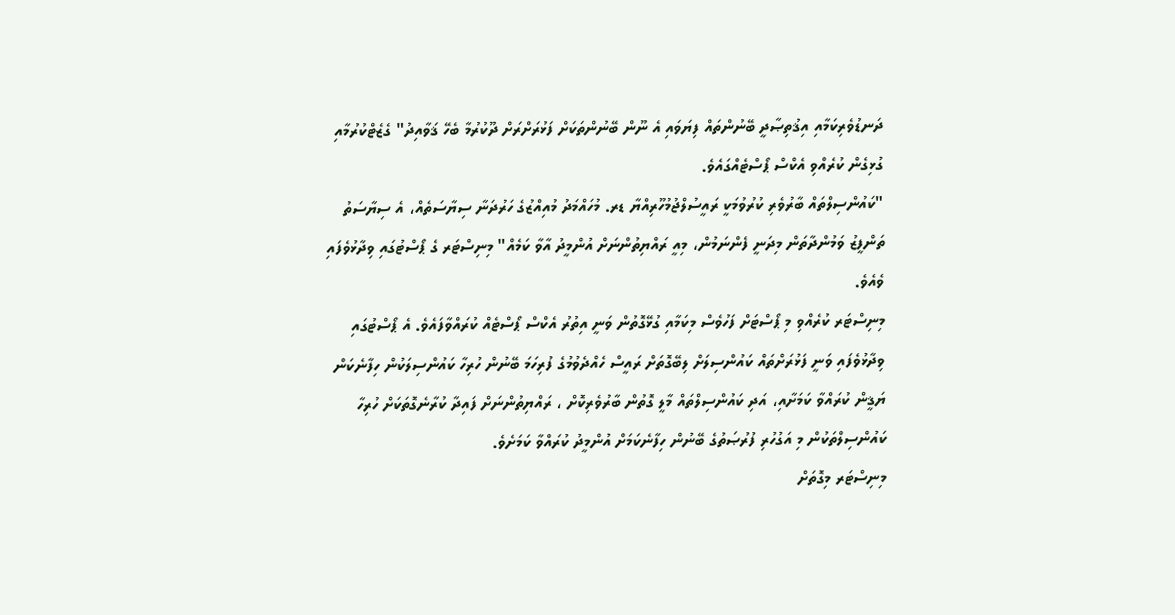ދަނޑުވެރިކަމާއި އިޤުތިޞާދީ ބޭނުންތައް ފިޔަވައި އެ ނޫން ބޭނުންތަކަށް ފަޅުރަށްރަށް ދޫކުރުމާ ބެހޭ ޤަވާއިދު" ގެޒެޓްކުރުމާއި ގުޅިގެން ކުރެއްވި އެކްސް ޕޯސްޓެއްގައެވެ.
"ކައުންސިލްތައް ބާރުވެރި ކުރުވުމަކީ ރައީސުލްޖުމުހޫރިއްޔާ ޑރ. މުހައްމަދު މުއިއްޒުގެ ހަރުދަނާ ސިޔާސަތެއް، އެ ސިޔާސަތު ތަންފީޒު ވަމުންދާތަން މިދަނީ ފެންނަމުން، މިއީ ރައްޔިތުންނަށް އުންމީދު އާވާ ކަމެއް" މިނިސްޓަރ ގެ ޕޯސްޓުގައި ވިދާޅުވެފައި ވެއެވެ.
މިނިސްޓަރ ކުރެއްވި މި ޕޯސްޓަށް ފަހުވެސް މިކަމާއި ގުޅޭގޮތުން ވަނީ އިތުރު އެކްސް ޕޯސްޓެއް ކުރައްވާފައެވެ. އެ ޕޯސްޓުގައި ވިދާޅުވެފައި ވަނީ ފަޅުރަށްތައް ކައުންސިލަށް ލިބޭގޮތަށް ރައީސް ހެއްދެވުމުގެ ފުރިހަމަ ބޭނުން ހުރިހާ ކައުންސިލަކުން ހިފާނެކަން ޔަޤީން ކުރައްވާ ކަމަށާއި، އަދި ކައުންސިލްތައް މާލީ ގޮތުން ބާރުވެރިކޮށް ، ރައްޔިތުންނަށް ފައިދާ ކުރާނެގޮތަކަށް ހުރިހާ ކައުންސިލްތަކުން މި އަގުހުރި ފުރުޞަތުގެ ބޭނުން ހިފާނެކަމަށް އުންމީދު ކުރައްވާ ކަމަށެވެ.
މިނިސްޓަރ މިގޮތަށް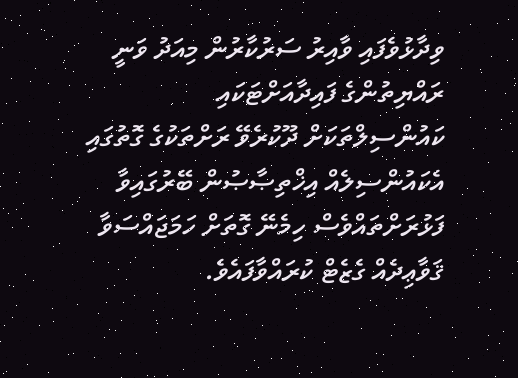ވިދާޅުވެފައި ވާއިރު ސަރުކާރުން މިއަދު ވަނީ ރައްޔިތުންގެ ފައިދާއަށްޓަކައި ކައުންސިލްތަކަށް ދޫކުރެވޭ ރަށްތަކުގެ ގޮތުގައި އެކައުންސިލެއް އިޚްތިޞާޞުން ބޭރުގައިވާ ފަޅުރަށްތައްވެސް ހިމެނޭ ގޮތަށް ހަމަޖައްސަވާ ޤަވާޢިދެއް ގެޒެޓް ކުރައްވާފައެވެ.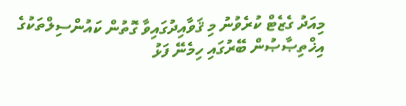މިއަދު ގެޒެޓް ކުރެވުނު މި ޤަވާއިދުގައިވާ ގޮތުން ކައުންސިލްތަކުގެ އިޚްތިޞާޞުން ބޭރުގައި ހިމެނޭ ފަޅު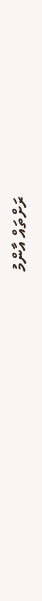ރަށްތައް އާންމު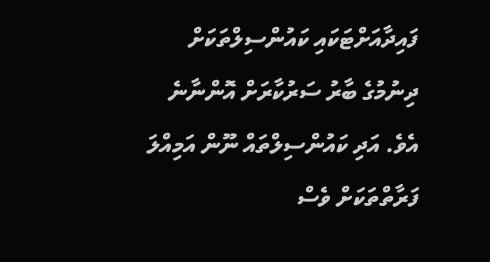ފައިދާއަށްޓަކައި ކައުންސިލްތަކަށް ދިނުމުގެ ބާރު ސަރުކާރަށް އޮންނާނެ އެވެ. އަދި ކައުންސިލްތައް ނޫން އަމިއްލަ ފަރާތްތަކަށް ވެސް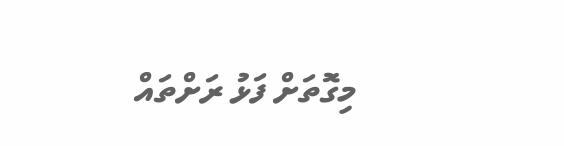މިގޮތަށް ފަޅު ރަށްތައް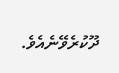ދޫކުރެވޭނެއެވެ.